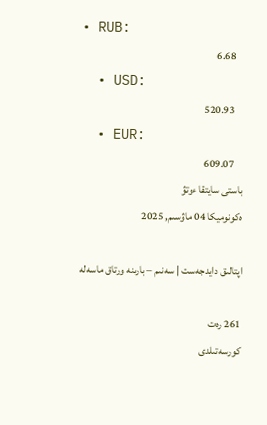• RUB:
    6.68
  • USD:
    520.93
  • EUR:
    609.07
باستى سايتقا ءوتۋ
ەكونوميكا 04 ماۋسىم, 2025

اپتالىق دايدجەست | سەنىم – بارىنە ورتاق ماسەلە

261 رەت
كورسەتىلدى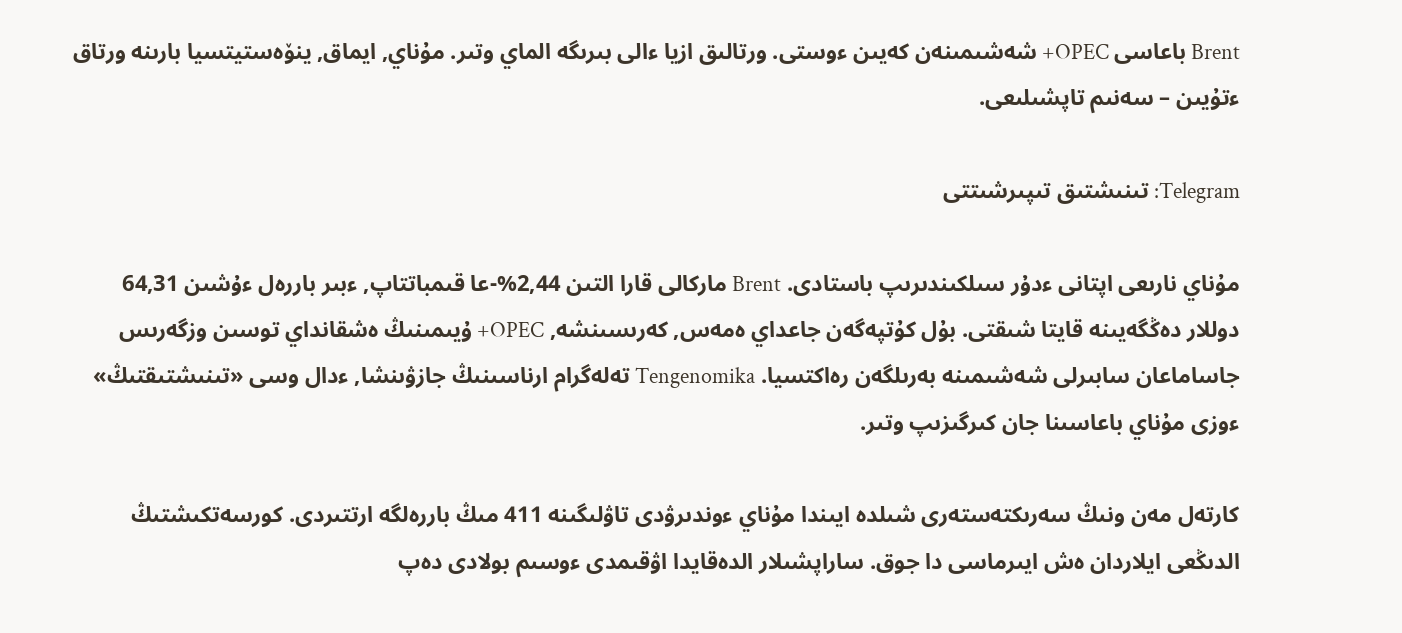Brent باعاسى OPEC+ شەشىمىنەن كەيىن ءوستى. ورتالىق ازيا ءالى بىرىگە الماي وتىر. مۇناي, ايماق, ينۆەستيتسيا بارىنە ورتاق ءتۇيىن – سەنىم تاپشىلىعى.

Telegram: تىنىشتىق تىپىرشىتتى

مۇناي نارىعى اپتانى ءدۇر سىلكىندىرىپ باستادى. Brent ماركالى قارا التىن 2,44%-عا قىمباتتاپ, ءبىر باررەل ءۇشىن 64,31 دوللار دەڭگەيىنە قايتا شىقتى. بۇل كۇتپەگەن جاعداي ەمەس, كەرىسىنشە, OPEC+ ۇيىمىنىڭ ەشقانداي توسىن وزگەرىس جاساماعان سابىرلى شەشىمىنە بەرىلگەن رەاكتسيا. Tengenomika تەلەگرام ارناسىنىڭ جازۋىنشا, ءدال وسى «تىنىشتىقتىڭ» ءوزى مۇناي باعاسىنا جان كىرگىزىپ وتىر.

كارتەل مەن ونىڭ سەرىكتەستەرى شىلدە ايىندا مۇناي ءوندىرۋدى تاۋلىگىنە 411 مىڭ باررەلگە ارتتىردى. كورسەتكىشتىڭ الدىڭعى ايلاردان ەش ايىرماسى دا جوق. ساراپشىلار الدەقايدا اۋقىمدى ءوسىم بولادى دەپ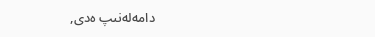دامەلەنىپ ەدى,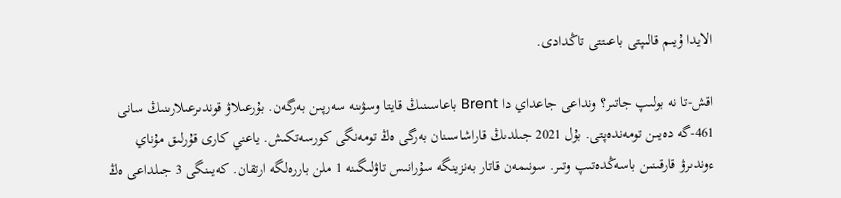الايدا ۇيىم قالىپتى باعىتتى تاڭدادى.

اقش-تا نە بولىپ جاتىر؟ ونداعى جاعداي دا Brent باعاسىنىڭ قايتا وسۋىنە سەرپىن بەرگەن. بۇرعىلاۋ قوندىرعىلارىنىڭ سانى 461-گە دەيىن تومەندەپتى. بۇل 2021 جىلدىڭ قاراشاسىنان بەرگى ەڭ تومەنگى كورسەتكىش. ياعني كارى قۇرلىق مۇناي ءوندىرۋ قارقىنىن باسەڭدەتىپ وتىر. سونىمەن قاتار بەنزينگە سۇرانىس تاۋلىگىنە 1 ملن باررەلگە ارتقان. كەيىنگى 3 جىلداعى ەڭ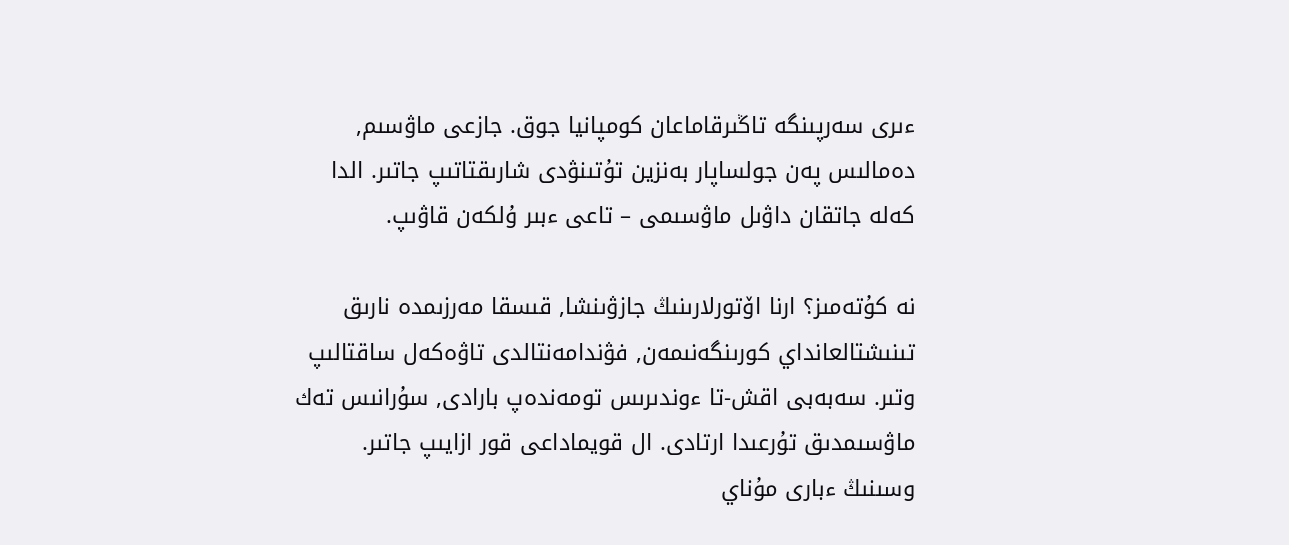ءىرى سەرپىنگە تاڭىرقاماعان كومپانيا جوق. جازعى ماۋسىم, دەمالىس پەن جولساپار بەنزين تۇتىنۋدى شارىقتاتىپ جاتىر. الدا كەلە جاتقان داۋىل ماۋسىمى – تاعى ءبىر ۇلكەن قاۋىپ.

نە كۇتەمىز؟ ارنا اۆتورلارىنىڭ جازۋىنشا, قىسقا مەرزىمدە نارىق تىنىشتالعانداي كورىنگەنىمەن, فۋندامەنتالدى تاۋەكەل ساقتالىپ وتىر. سەبەبى اقش-تا ءوندىرىس تومەندەپ بارادى, سۇرانىس تەك ماۋسىمدىق تۇرعىدا ارتادى. ال قويماداعى قور ازايىپ جاتىر. وسىنىڭ ءبارى مۇناي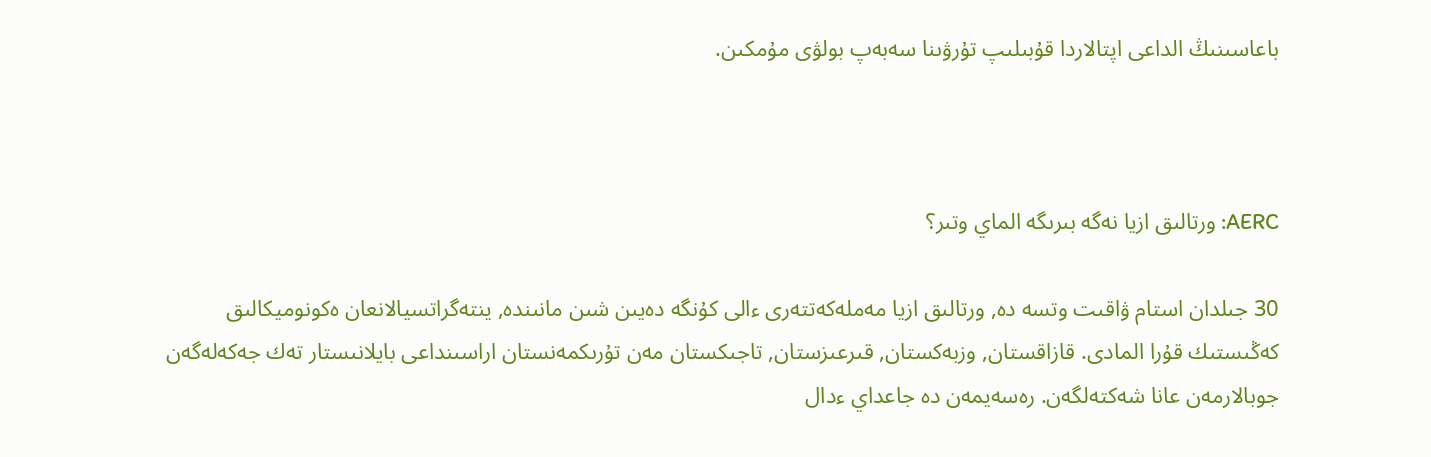باعاسىنىڭ الداعى اپتالاردا قۇبىلىپ تۇرۋىنا سەبەپ بولۋى مۇمكىن.



AERC: ورتالىق ازيا نەگە بىرىگە الماي وتىر؟

30 جىلدان استام ۋاقىت وتسە دە, ورتالىق ازيا مەملەكەتتەرى ءالى كۇنگە دەيىن شىن مانىندە, ينتەگراتسيالانعان ەكونوميكالىق كەڭىستىك قۇرا المادى. قازاقستان, وزبەكستان, قىرعىزستان, تاجىكستان مەن تۇرىكمەنستان اراسىنداعى بايلانىستار تەك جەكەلەگەن جوبالارمەن عانا شەكتەلگەن. رەسەيمەن دە جاعداي ءدال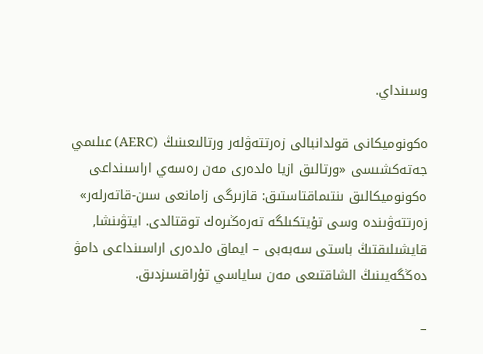وسىنداي.

ەكونوميكانى قولدانبالى زەرتتەۋلەر ورتالىعىنىڭ (AERC) عىلىمي جەتەكشىسى «ورتالىق ازيا ەلدەرى مەن رەسەي اراسىنداعى ەكونوميكالىق ىنتىماقتاستىق: قازىرگى زامانعى سىن-قاتەرلەر» زەرتتەۋىندە وسى تۇيتكىلگە تەرەڭىرەك توقتالدى. ايتۋىنشا, قايشىلىقتىڭ باستى سەبەبى – ايماق ەلدەرى اراسىنداعى دامۋ دەڭگەيىنىڭ الشاقتىعى مەن ساياسي تۇراقسىزدىق.

–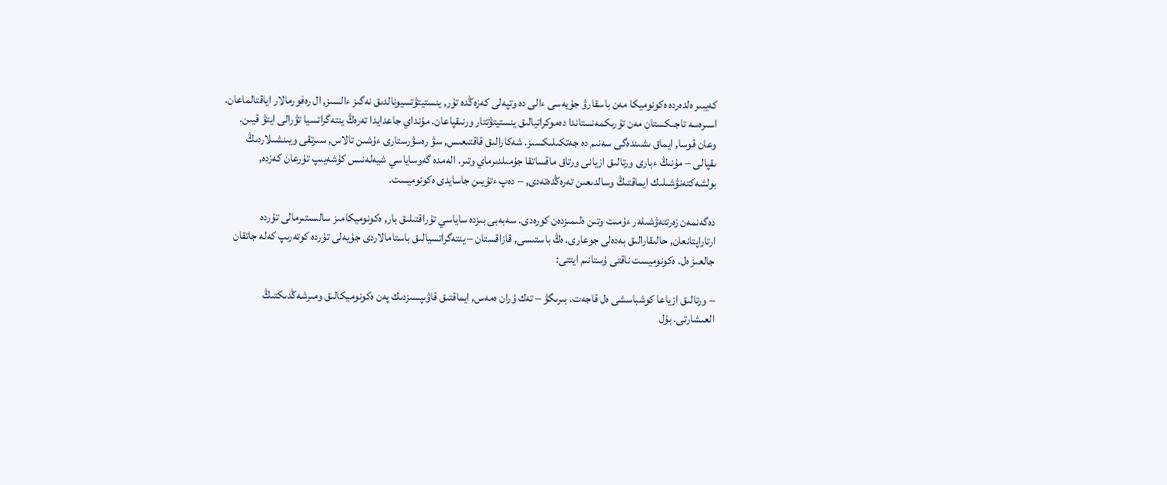كەيبىر ەلدەردە ەكونوميكا مەن باسقارۋ جۇيەسى ءالى دە وتپەلى كەزەڭدە تۇر, ينستيتۋتسيونالدىق نەگىز ءالسىز, ال رەفورمالار اياقتالماعان. اسىرەسە تاجىكستان مەن تۇرىكمەنستاندا دەموكراتيالىق ينستيتۋتتار ورنىقپاعان. مۇنداي جاعدايدا تەرەڭ ينتەگراتسيا تۋرالى ايتۋ قيىن. وعان قوسا, ايماق ىشىندەگى سەنىم دە جەتكىلىكسىز. شەكارالىق قاقتىعىس, سۋ رەسۋرستارى ءۇشىن تالاس, سىرتقى ويىنشىلاردىڭ ىقپالى – مۇنىڭ ءبارى ورتالىق ازيانى ورتاق ماقساتقا جۇمىلدىرماي وتىر. الەمدە گەوساياسي شيەلەنىس كۇشەيىپ تۇرعان كەزدە, بولشەكتەنۋشىلىك ايماقتىڭ وسالدىعىن تەرەڭدەتەدى, – دەپ ءتۇيىن جاسايدى ەكونوميست.

دەگەنمەن زەرتتەۋشىلەر ءۇمىت وتىن ەلىمىزدەن كورەدى. سەبەبى بىزدە ساياسي تۇراقتىلىق بار, ەكونوميكامىز سالىستىرمالى تۇردە ارتاراپتانعان, حالىقارالىق بەدەلى جوعارى. ەڭ باستىسى, قازاقستان – ينتەگراتسيالىق باستامالاردى جۇيەلى تۇردە كوتەرىپ كەلە جاتقان جالعىز ەل. ەكونوميست ناقتى ۇستانىم ايتتى:

– ورتالىق ازياعا كوشباسشى ەل قاجەت. بىرىگۋ – تەك ۇران ەمەس, ايماقتىق قاۋىپسىزدىك پەن ەكونوميكالىق ومىرشەڭدىكتىڭ العىشارتى. بۇل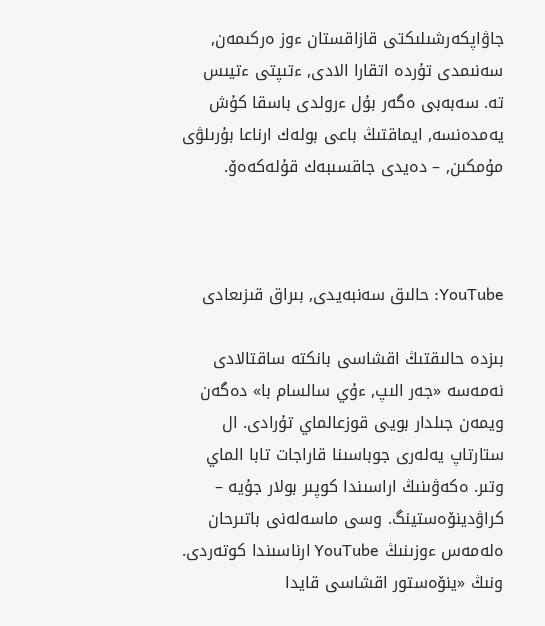جاۋاپكەرشىلىكتى قازاقستان ءوز ەركىمەن, سەنىمدى تۇردە اتقارا الادى, ءتىپتى ءتيىس تە. سەبەبى ەگەر بۇل ءرولدى باسقا كۇش يەمدەنسە, ايماقتىڭ باعى بولەك ارناعا بۇرىلۋى مۇمكىن, – دەيدى جاقسىبەك قۇلەكەەۆ.



YouTube: حالىق سەنبەيدى, بىراق قىزىعادى

بىزدە حالىقتىڭ اقشاسى بانكتە ساقتالادى نەمەسە «جەر الىپ, ءۇي سالسام با» دەگەن ويمەن جىلدار بويى قوزعالماي تۇرادى. ال ستارتاپ يەلەرى جوباسىنا قاراجات تابا الماي وتىر. ەكەۋىنىڭ اراسىندا كوپىر بولار جۇيە – كراۋدينۆەستينگ. وسى ماسەلەنى باتىرحان ەلەمەس ءوزىنىڭ YouTube ارناسىندا كوتەردى. ونىڭ «ينۆەستور اقشاسى قايدا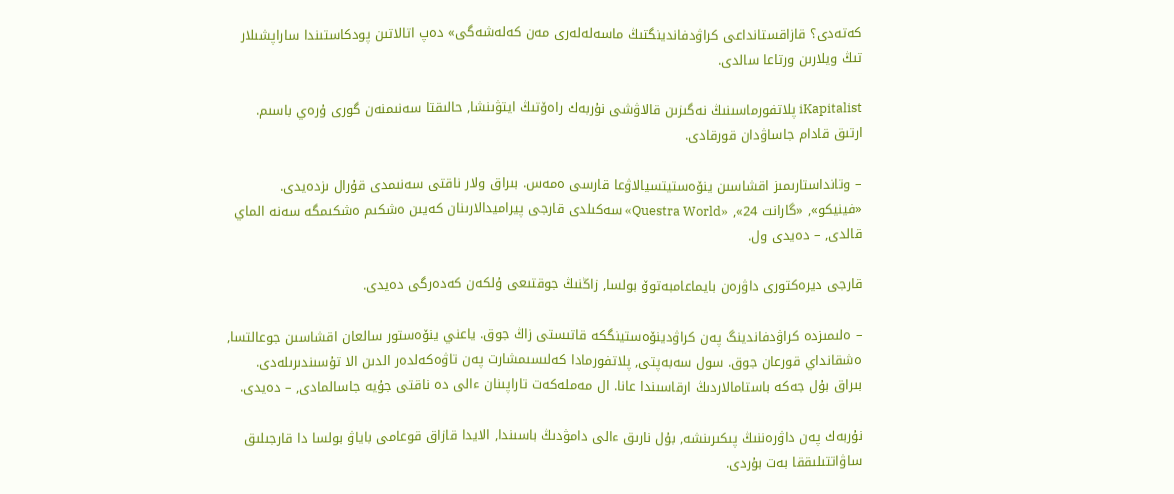كەتەدى؟ قازاقستانداعى كراۋدفاندينگتىڭ ماسەلەلەرى مەن كەلەشەگى» دەپ اتالاتىن پودكاستىندا ساراپشىلار تىڭ ويلارىن ورتاعا سالدى.

iKapitalist پلاتفورماسىنىڭ نەگىزىن قالاۋشى نۇربەك راەۆتىڭ ايتۋىنشا, حالىقتا سەنىمنەن گورى ۇرەي باسىم. ارتىق قادام جاساۋدان قورقادى.

– وتانداستارىمىز اقشاسىن ينۆەستيتسيالاۋعا قارسى ەمەس. بىراق ولار ناقتى سەنىمدى قۇرال ىزدەيدى. «فينيكو», «گارانت 24», «Questra World» سەكىلدى قارجى پيراميدالارىنان كەيىن ەشكىم ەشكىمگە سەنە الماي قالدى, – دەيدى ول.

قارجى ديرەكتورى داۋرەن بايماعامبەتوۆ بولسا, زاڭنىڭ جوقتىعى ۇلكەن كەدەرگى دەيدى.

– ەلىمىزدە كراۋدفاندينگ پەن كراۋدينۆەستينگكە قاتىستى زاڭ جوق. ياعني ينۆەستور سالعان اقشاسىن جوعالتسا, ەشقانداي قورعان جوق. سول سەبەپتى, پلاتفورمادا كەلىسىمشارت پەن تاۋەكەلدەر الدىن الا تۇسىندىرىلەدى. بىراق بۇل جەكە باستامالاردىڭ ارقاسىندا عانا. ال مەملەكەت تاراپىنان ءالى دە ناقتى جۇيە جاسالمادى, – دەيدى.

نۇربەك پەن داۋرەننىڭ پىكىرىنشە, بۇل نارىق ءالى دامۋدىڭ باسىندا, الايدا قازاق قوعامى باياۋ بولسا دا قارجىلىق ساۋاتتىلىققا بەت بۇردى.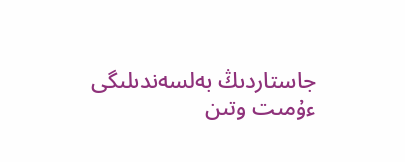جاستاردىڭ بەلسەندىلىگى ءۇمىت وتىن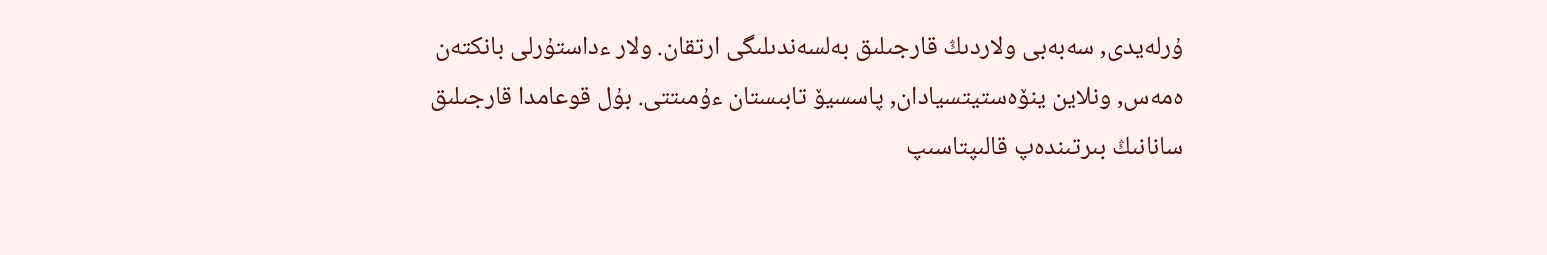ۇرلەيدى, سەبەبى ولاردىڭ قارجىلىق بەلسەندىلىگى ارتقان. ولار ءداستۇرلى بانكتەن ەمەس, ونلاين ينۆەستيتسيادان, پاسسيۆ تابىستان ءۇمىتتى. بۇل قوعامدا قارجىلىق سانانىڭ بىرتىندەپ قالىپتاسىپ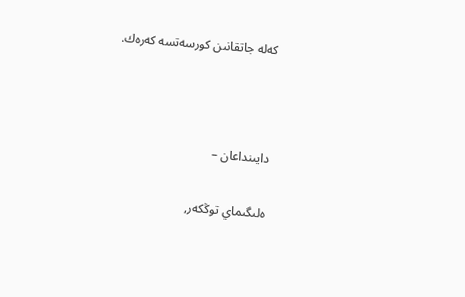كەلە جاتقانىن كورسەتسە كەرەك.



دايىنداعان –

ەلىگىماي توڭكەر,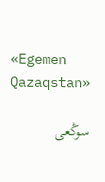«Egemen Qazaqstan»

سوڭعى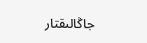جاڭالىقتار